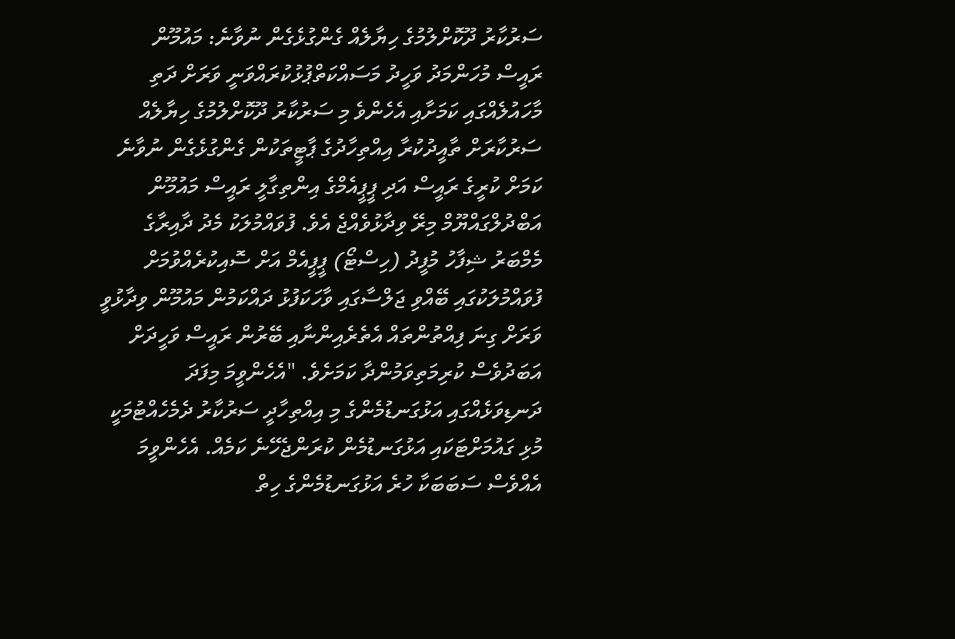ސަރުކާރު ދޫކޮށްލުމުގެ ހިޔާލެއް ގެންގުޅެގެން ނުވާނެ: މައުމޫން
ރައީސް މުހަންމަދު ވަހީދު މަސައްކަތްޕުޅުކުރައްވަނީ ވަރަށް ދަތި މާހައުލެއްގައި ކަމަށާއި އެހެންވެ މި ސަރުކާރު ދޫކޮށްލުމުގެ ހިޔާލެއް ސަރުކާރަށް ތާއީދުކުރާ އިއްތިހާދުގެ ޕާޓީތަކުން ގެންގުޅެގެން ނުވާނެ ކަމަށް ކުރީގެ ރައީސް އަދި ޕީޕީއެމްގެ އިންތިގާލީ ރައީސް މައުމޫން އަބްދުލްގައްޔޫމް މިރޭ ވިދާޅުވެއްޖެ އެވެ. ފުވައްމުލަކު މެދު ދާއިރާގެ މެމްބަރު ޝިފާހު މުފީދު (ހިސްޓޯ) ޕީޕީއެމް އަށް ސޮއިކުރެއްވުމަށް ފުވައްމުލަކުގައި ބޭއްވި ޖަލްސާގައި ވާހަކަފުޅު ދައްކަމުން މައުމޫން ވިދާޅުވީ ވަރަށް ގިނަ ފިއްތުންތައް އެތެރެއިންނާއި ބޭރުން ރައީސް ވަހީދަށް އަބަދުވެސް ކުރިމަތިވަމުންދާ ކަމަށެވެ. "އެހެންވީމަ މިފަދަ ދަނޑިވަޅެއްގައި އަޅުގަނޑުމެންގެ މި އިއްތިހާދީ ސަރުކާރު ދެމެހެއްޓުމަކީ މުޅި ގައުމަށްޓަކައި އަޅުގަނޑުމެން ކުރަންޖެހޭނެ ކަމެއް. އެހެންވީމަ އެއްވެސް ސަބަބަކާ ހުރެ އަޅުގަނޑުމެންގެ ހިތް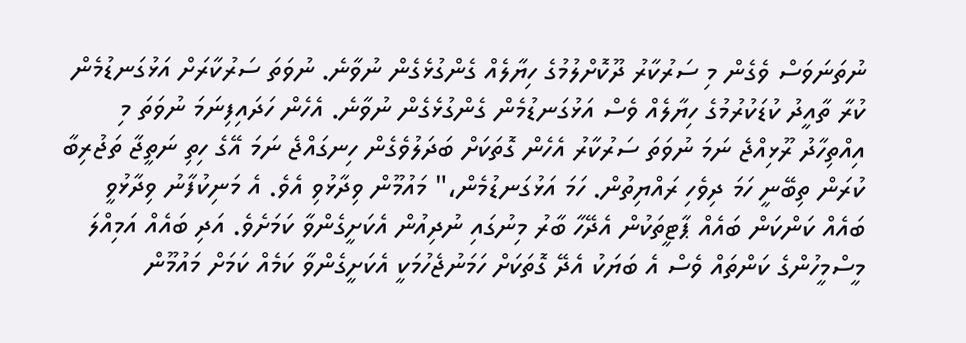ނުތަނަވަސް ވެގެން މި ސަރުކާރު ދޫކޮށްލުމުގެ ހިޔާލެއް ގެންގުޅެގެން ނުވާނެ. ނުވަތަ ސަރުކާރަށް އަޅުގަނޑުމެން ކުރާ ތާއީދު ކުޑަކުރުމުގެ ހިޔާލެއް ވެސް އަޅުގަނޑުމެން ގެންގުޅެގެން ނުވާނެ. އެހެން ހަދައިފިނަމަ ނުވަތަ މި އިއްތިހާދު ރޫޅިއްޖެ ނަމަ ނުވަތަ ސަރުކާރު އެހެން ގޮތަކަށް ބަދަލުވެގެން ހިނގައްޖެ ނަމަ އޭގެ ހިތި ނަތީޖާ ތަޖުރިބާ ކުރަން ތިބޭނީ ހަމަ ދިވެހި ރައްޔިތުން. ހަމަ އަޅުގަނޑުމެން،" މައުމޫން ވިދާޅުވި އެވެ. އެ މަނިކުފާނު ވިދާޅުވީ ބައެއް ކަންކަން ބައެއް ޕާޓީތަކުން އެދޭހާ ބާރު މިނުގައި ނުދިއުން އެކަށީގެންވާ ކަމަށެވެ. އަދި ބައެއް އަމިއްލަ މީސްމީހުންގެ ކަންތައް ވެސް އެ ބަޔަކު އެދޭ ގޮތަކަށް ހަމަނުޖެހުމަކީ އެކަށީގެންވާ ކަމެއް ކަމަށް މައުމޫން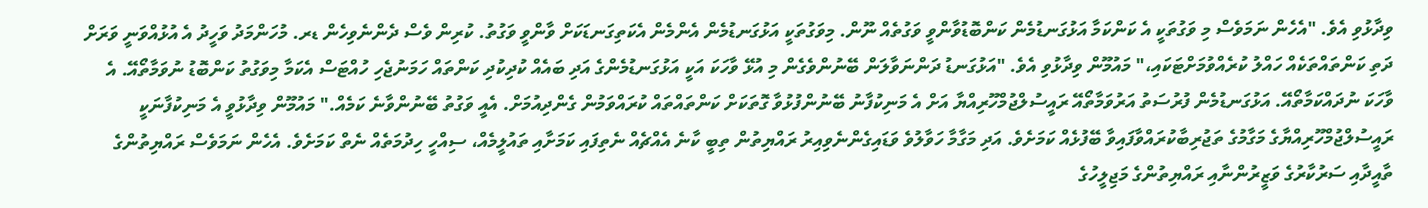ވިދާޅުވި އެވެ. "އެހެން ނަމަވެސް މި ވަގުތަކީ އެ ކަންކަމާ އަޅުގަނޑުމެން ކަންބޮޑުވާންވީ ވަގުތެއް ނޫން. މިވަގުތަކީ އަޅުގަނޑުމެން އެންމެން އެކަތިގަނޑަކަށް ވާންވީ ވަގުތު. ކުރިން ވެސް ދެންނެވިހެން ޑރ. މުހަންމަދު ވަހީދު އެ އުޅުއްވަނީ ވަރަށް ދަތި ކަންތައްތަކެއް ހައްލު ކުރެއްވުމަށްޓަކައި،" މައުމޫން ވިދާޅުވި އެވެ. "އަޅުގަނޑު ދަންނަވާލަން ބޭނުންވެގެން މި އުޅޭ ވާހަކަ އަކީ އަޅުގަނޑުމެންގެ އަދި ބައެއް ކުދިކުދި ކަންތައް ހަމަނުޖެހި ހުއްޓަސް އެކަމާ މިވަގުތު ކަންބޮޑު ނުވަމާތޯއޭ. އެ ވާހަކަ ނުދައްކަމާތޯއޭ. އަޅުގަނޑުމެން ފުރުސަތު އަރުވަމާތޯއޭ ރައީސުލްޖުމްހޫރިއްޔާ އަށް އެ މަނިކުފާނު ބޭނުންފުޅުވާ ގޮތަކަށް ކަންތައްތައް ކުރައްވަމުން ގެންދިއުމަށް. އެއީ ވަގުތު ބޭނުންވާނެ ކަމެއް." މައުމޫން ވިދާޅުވީ އެ މަނިކުފާނަކީ ރައީސުލްޖުމްހޫރިއްޔާގެ މަގާމުގެ ތަޖުރިބާކުރައްވާފައިވާ ބޭފުޅެއް ކަމަށެވެ. އަދި މަގާމާ ހަވާލުވެ ވަޑައިގެންނެވިއިރު ރައްޔިތުން ތިބީ ކާނެ އެއްޗެއް ނެތިފައި ކަމަށާއި ތައުލީމެއް، ސިއްހީ ހިދުމަތެއް ނެތް ކަމަށެވެ. އެހެން ނަމަވެސް ރައްޔިތުންގެ ތާއީދާއި ސަރުކާރުގެ ވަޒީރުންނާއި ރައްޔިތުންގެ މަޖިލީހުގެ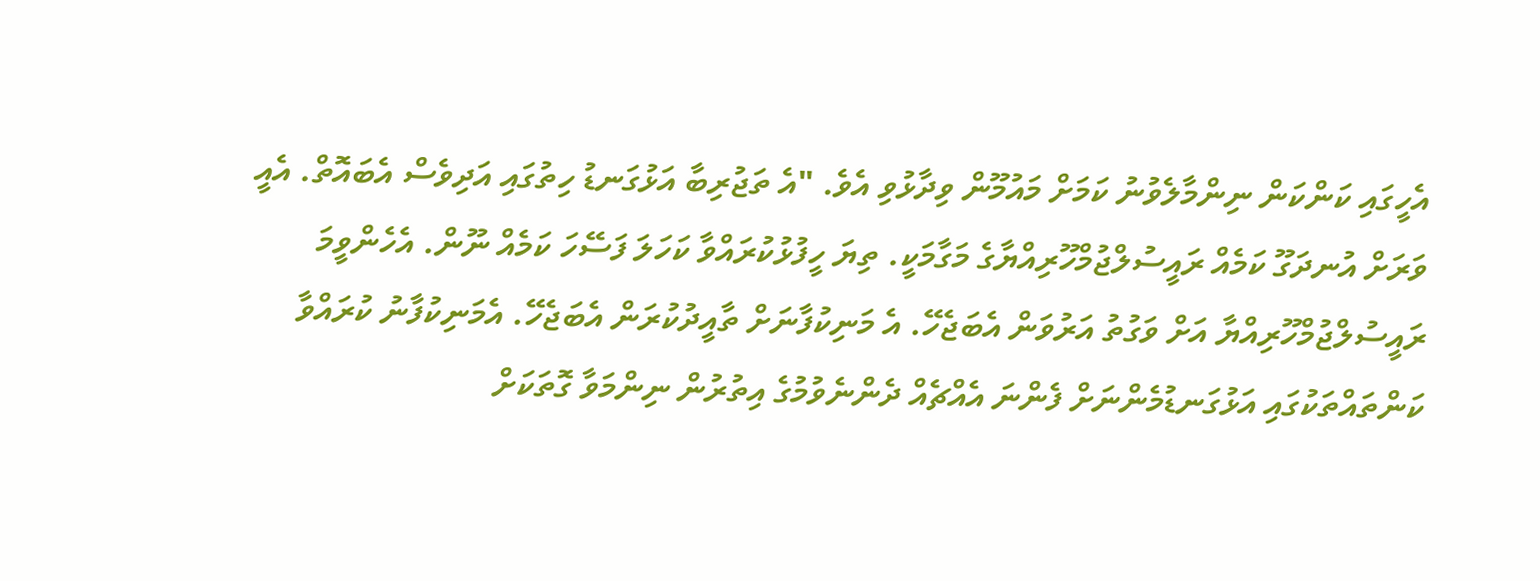އެހީގައި ކަންކަން ނިންމާލެވުނު ކަމަށް މައުމޫން ވިދާޅުވި އެވެ. "އެ ތަޖުރިބާ އަޅުގަނޑު ހިތުގައި އަދިވެސް އެބައޮތް. އެއީ ވަރަށް އުނދަގޫ ކަމެއް ރައީސުލްޖުމްހޫރިއްޔާގެ މަގާމަކީ. ތިޔަ ހީފުޅުކުރައްވާ ކަހަލަ ފަސޭހަ ކަމެއް ނޫން. އެހެންވީމަ ރައީސުލްޖުމްހޫރިއްޔާ އަށް ވަގުތު އަރުވަން އެބަޖެހޭ. އެ މަނިކުފާނަށް ތާއީދުކުރަން އެބަޖެހޭ. އެމަނިކުފާނު ކުރައްވާ ކަންތައްތަކުގައި އަޅުގަނޑުމެންނަށް ފެންނަ އެއްޗެއް ދެންނެވުމުގެ އިތުރުން ނިންމަވާ ގޮތަކަށް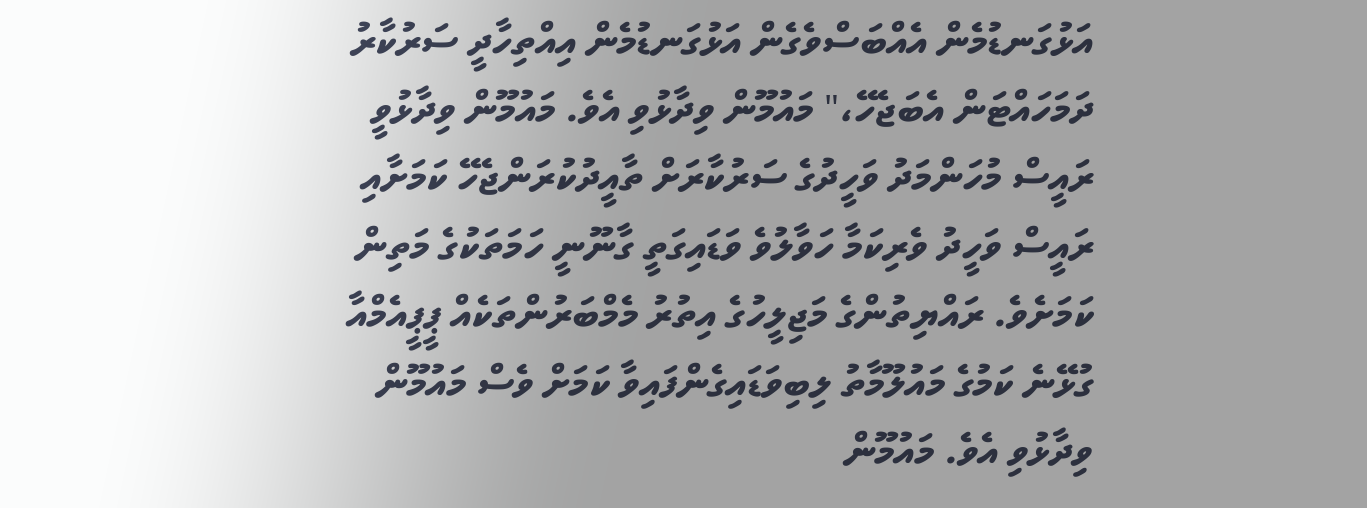އަޅުގަނޑުމެން އެއްބަސްވެގެން އަޅުގަނޑުމެން އިއްތިހާދީ ސަރުކާރު ދަމަހައްޓަން އެބަޖެހޭ،" މައުމޫން ވިދާޅުވި އެވެ. މައުމޫން ވިދާޅުވީ ރައީސް މުހަންމަދު ވަހީދުގެ ސަރުކާރަށް ތާއީދުކުރަންޖެހޭ ކަމަށާއި ރައީސް ވަހީދު ވެރިކަމާ ހަވާލުވެ ވަޑައިގަތީ ގާނޫނީ ހަމަތަކުގެ މަތިން ކަމަށެވެ. ރައްޔިތުންގެ މަޖިލީހުގެ އިތުރު މެމްބަރުންތަކެއް ޕީޕީއެމްއާ ގުޅޭނެ ކަމުގެ މައުލޫމާތު ލިބިވަޑައިގެންފައިވާ ކަމަށް ވެސް މައުމޫން ވިދާޅުވި އެވެ. މައުމޫން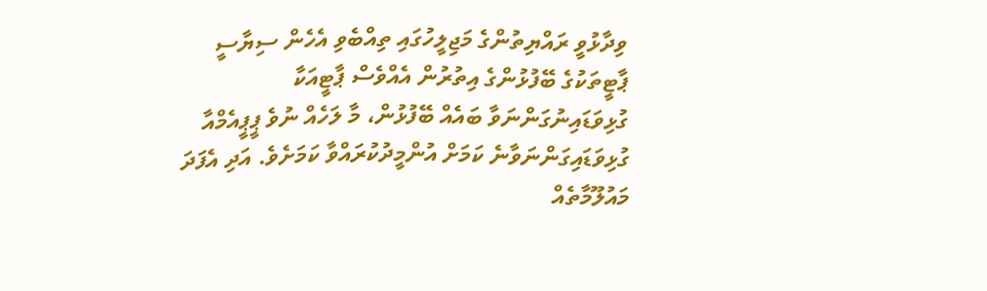ވިދާޅުވީ ރައްޔިތުންގެ މަޖިލީހުގައި ތިއްބެވި އެހެން ސިޔާސީ ޕާޓީތަކުގެ ބޭފުޅުންގެ އިތުރުން އެއްވެސް ޕާޓީއަކާ ގުޅިވަޑައިނުގަންނަވާ ބައެއް ބޭފުޅުން، މާ ލަހެއް ނުވެ ޕީޕީއެމްއާ ގުޅިވަޑައިގަންނަވާނެ ކަމަށް އުންމީދުކުރައްވާ ކަމަށެވެ. އަދި އެފަދަ މައުލޫމާތެއް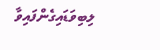ލިބިވަޑައިގެންފައިވާ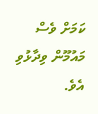ކަމަށް ވެސް މައުމޫން ވިދާޅުވި އެވެ.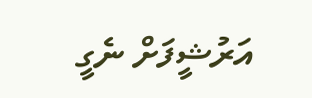އަރުޝީފަށް ނެގީ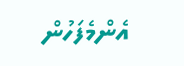އެންމެފަހުން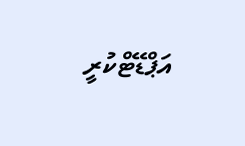އަޕްޑޭޓްކުރީ